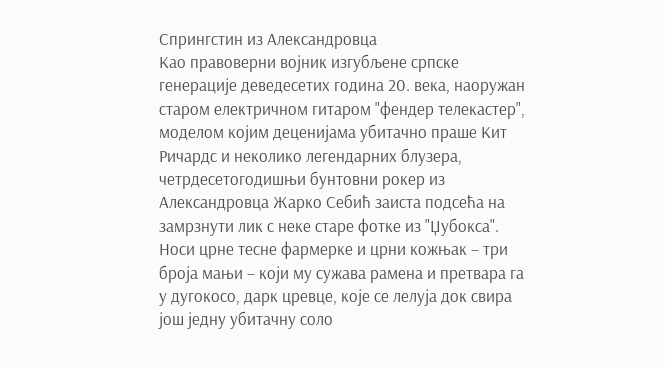Спрингстин из Александровца
Као правоверни војник изгубљене српске генерације деведесетих година 20. века, наоружан старом електричном гитаром "фендер телекастер", моделом којим деценијама убитачно праше Кит Ричардс и неколико легендарних блузера, четрдесетогодишњи бунтовни рокер из Александровца Жарко Себић заиста подсећа на замрзнути лик с неке старе фотке из "Џубокса". Носи црне тесне фармерке и црни кожњак – три броја мањи – који му сужава рамена и претвара га у дугокосо, дарк цревце, које се лелуја док свира још једну убитачну соло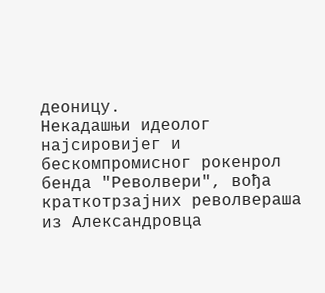деоницу.
Некадашњи идеолог најсировијег и бескомпромисног рокенрол бенда "Револвери", вођа краткотрзајних револвераша из Александровца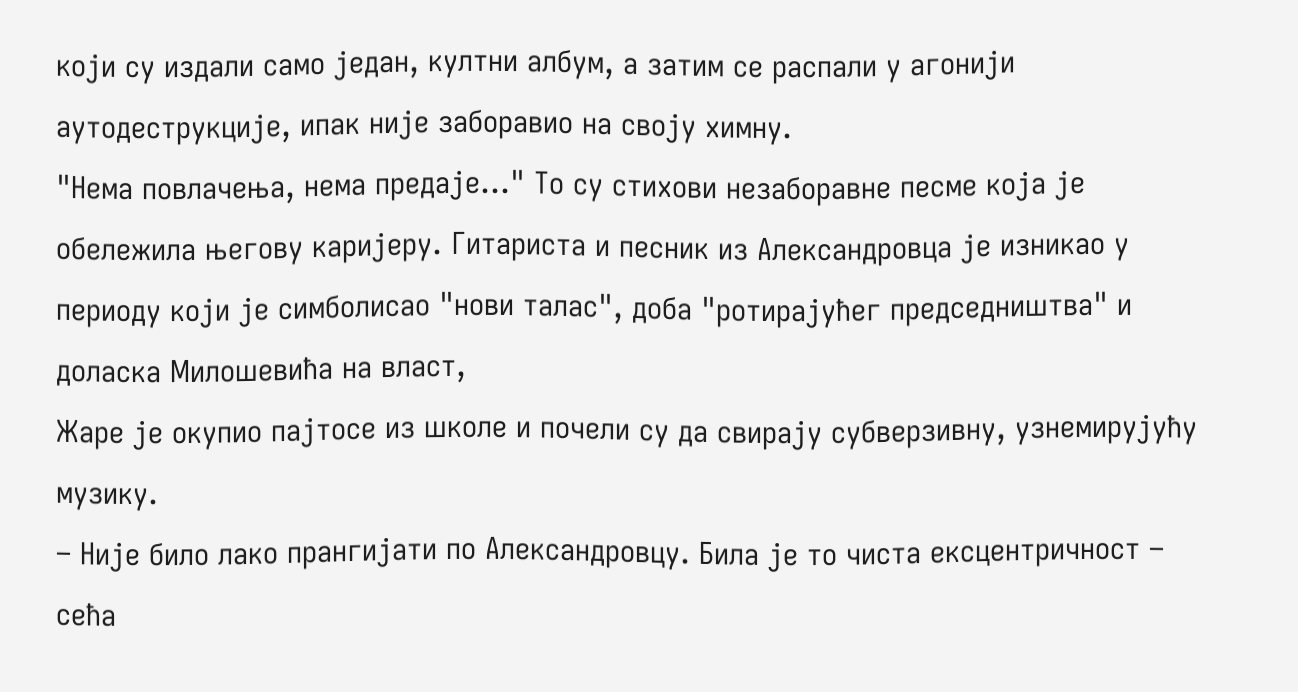који су издали само један, култни албум, а затим се распали у агонији аутодеструкције, ипак није заборавио на своју химну.
"Нема повлачења, нема предаје..." То су стихови незаборавне песме која је обележила његову каријеру. Гитариста и песник из Александровца је изникао у периоду који је симболисао "нови талас", доба "ротирајућег председништва" и доласка Милошевића на власт,
Жаре је окупио пајтосе из школе и почели су да свирају субверзивну, узнемирујућу музику.
– Није било лако прангијати по Александровцу. Била је то чиста ексцентричност – сећа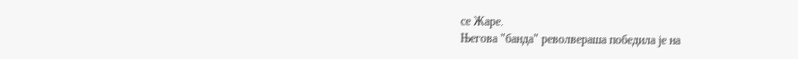се Жаре.
Његова "банда" револвераша победила је на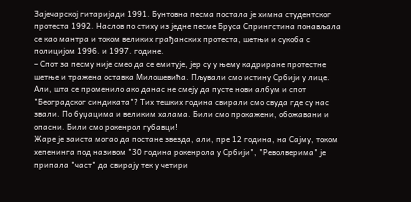Зајечарској гитаријади 1991. Бунтовна песма постала је химна студентског протеста 1992. Наслов по стиху из једне песме Бруса Спрингстина понављала се као мантра и током великих грађанских протеста, шетњи и сукоба с полицијом 1996. и 1997. године.
– Спот за песму није смео да се емитује, јер су у њему кадриране протестне шетње и тражена оставка Милошевића. Пљували смо истину Србији у лице. Али, шта се променило ако данас не смеју да пусте нови албум и спот "Београдског синдиката"? Тих тешких година свирали смо свуда где су нас звали. По буџацима и великим халама. Били смо прокажени, обожавани и опасни. Били смо рокенрол губавци!
Жаре је заиста могао да постане звезда, али, пре 12 година, на Сајму, током хепенинга под називом "30 година рокенрола у Србији", "Револверима" је припала "част" да свирају тек у четири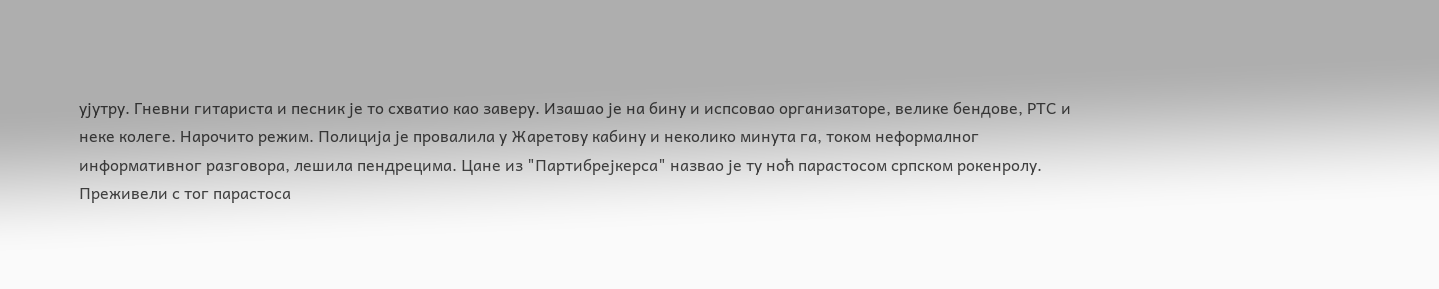ујутру. Гневни гитариста и песник је то схватио као заверу. Изашао је на бину и испсовао организаторе, велике бендове, РТС и неке колеге. Нарочито режим. Полиција је провалила у Жаретову кабину и неколико минута га, током неформалног информативног разговора, лешила пендрецима. Цане из "Партибрејкерса" назвао је ту ноћ парастосом српском рокенролу.
Преживели с тог парастоса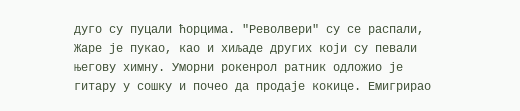дуго су пуцали ћорцима. "Револвери" су се распали, Жаре је пукао, као и хиљаде других који су певали његову химну. Уморни рокенрол ратник одложио је гитару у сошку и почео да продаје кокице. Емигрирао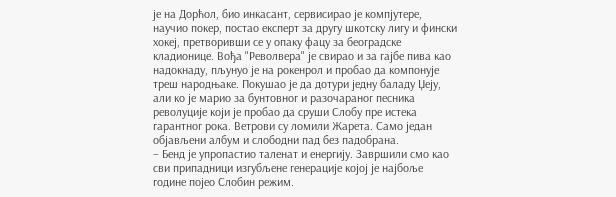је на Дорћол, био инкасант, сервисирао је компјутере, научио покер, постао експерт за другу шкотску лигу и фински хокеј, претворивши се у опаку фацу за београдске кладионице. Вођа "Револвера" је свирао и за гајбе пива као надокнаду, пљунуо је на рокенрол и пробао да компонује треш народњаке. Покушао је да дотури једну баладу Џеју, али ко је марио за бунтовног и разочараног песника револуције који је пробао да сруши Слобу пре истека гарантног рока. Ветрови су ломили Жарета. Само један објављени албум и слободни пад без падобрана.
– Бенд је упропастио таленат и енергију. Завршили смо као сви припадници изгубљене генерације којој је најбоље године појео Слобин режим.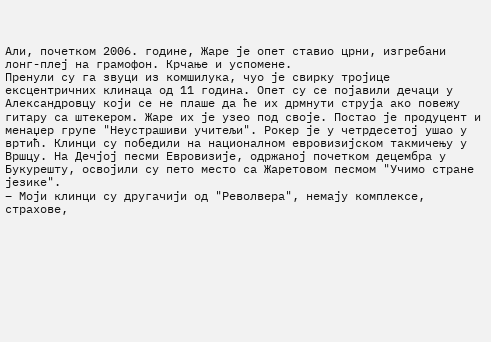Али, почетком 2006. године, Жаре је опет ставио црни, изгребани лонг-плеј на грамофон. Крчање и успомене.
Пренули су га звуци из комшилука, чуо је свирку тројице ексцентричних клинаца од 11 година. Опет су се појавили дечаци у Александровцу који се не плаше да ће их дрмнути струја ако повежу гитару са штекером. Жаре их је узео под своје. Постао је продуцент и менаџер групе "Неустрашиви учитељи". Рокер је у четрдесетој ушао у вртић. Клинци су победили на националном евровизијском такмичењу у Вршцу. На Дечјој песми Евровизије, одржаној почетком децембра у Букурешту, освојили су пето место са Жаретовом песмом "Учимо стране језике".
– Моји клинци су другачији од "Револвера", немају комплексе, страхове,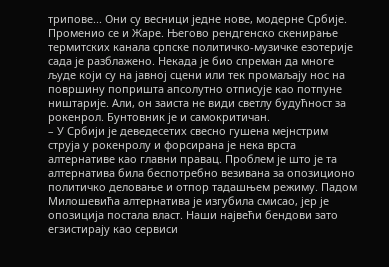трипове... Они су весници једне нове, модерне Србије.
Променио се и Жаре. Његово рендгенско скенирање термитских канала српске политичко-музичке езотерије сада је разблажено. Некада је био спреман да многе људе који су на јавној сцени или тек промаљају нос на површину попришта апсолутно отписује као потпуне ништарије. Али, он заиста не види светлу будућност за рокенрол. Бунтовник је и самокритичан.
– У Србији је деведесетих свесно гушена мејнстрим струја у рокенролу и форсирана је нека врста алтернативе као главни правац. Проблем је што је та алтернатива била беспотребно везивана за опозиционо политичко деловање и отпор тадашњем режиму. Падом Милошевића алтернатива је изгубила смисао, јер је опозиција постала власт. Наши највећи бендови зато егзистирају као сервиси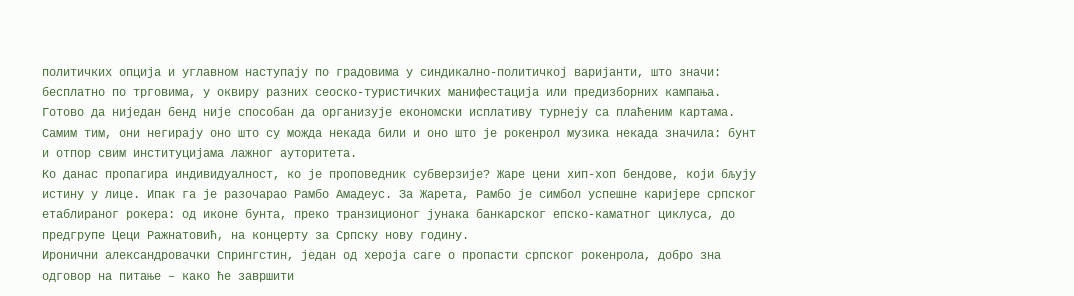политичких опција и углавном наступају по градовима у синдикално-политичкој варијанти, што значи: бесплатно по трговима, у оквиру разних сеоско-туристичких манифестација или предизборних кампања. Готово да ниједан бенд није способан да организује економски исплативу турнеју са плаћеним картама. Самим тим, они негирају оно што су можда некада били и оно што је рокенрол музика некада значила: бунт и отпор свим институцијама лажног ауторитета.
Ко данас пропагира индивидуалност, ко је проповедник субверзије? Жаре цени хип-хоп бендове, који бљују истину у лице. Ипак га је разочарао Рамбо Амадеус. За Жарета, Рамбо је симбол успешне каријере српског етаблираног рокера: од иконе бунта, преко транзиционог јунака банкарског епско-каматног циклуса, до предгрупе Цеци Ражнатовић, на концерту за Српску нову годину.
Иронични александровачки Спрингстин, један од хероја саге о пропасти српског рокенрола, добро зна одговор на питање – како ће завршити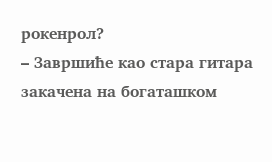рокенрол?
– Завршиће као стара гитара закачена на богаташком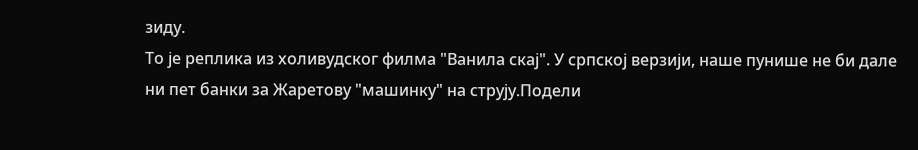зиду.
То је реплика из холивудског филма "Ванила скај". У српској верзији, наше пунише не би дале ни пет банки за Жаретову "машинку" на струју.Подели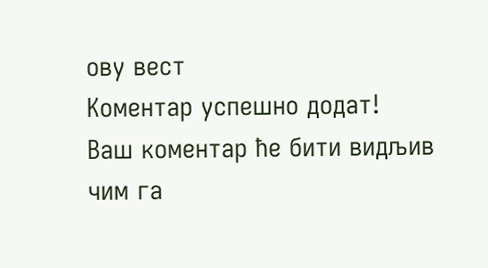ову вест
Комeнтар успeшно додат!
Ваш комeнтар ћe бити видљив чим га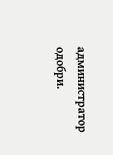администратор одобри.